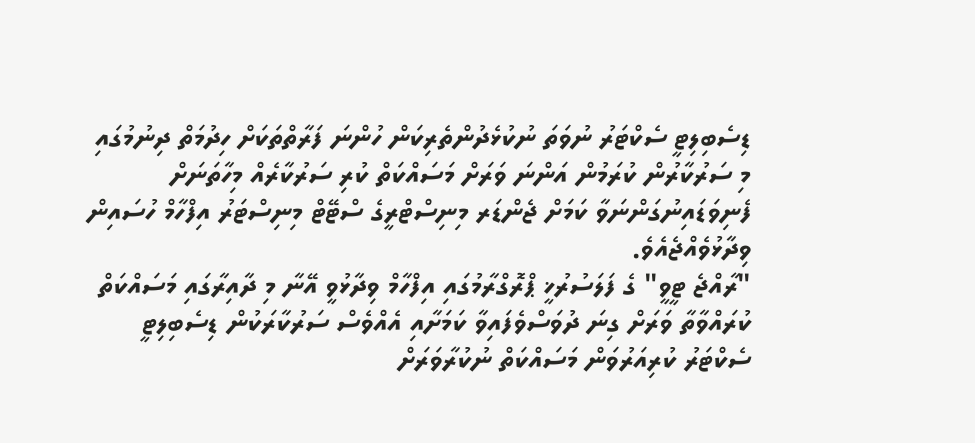ޑިސެބިލިޓީ ސެކްޓަރު ނުވަތަ ނުކުޅެދުންތެރިކަން ހުންނަ ފަރާތްތަކަށް ހިދުމަތް ދިނުމުގައި މި ސަރުކާރުން ކުރަމުން އަންނަ ވަރަށް މަސައްކަތް ކުރި ސަރުކާރެއް މިހާތަނަށް ފެނިވަޑައިނުގަންނަވާ ކަމަށް ޖެންޑަރ މިނިސްޓްރީގެ ސްޓޭޓް މިނިސްޓަރު އިފްހާމް ހުސައިން ވިދާޅުވެއްޖެއެވެ.
"ރާއްޖެ ޓީވީ" ގެ ފަލަސުރުޚީ ޕްރޮގްރާމުގައި އިފްހާމް ވިދާޅުވީ އޭނާ މި ދާއިރާގައި މަސައްކަތް ކުރައްވާތާ ވަރަށް ގިނަ ދުވަސްވެފައިވާ ކަމަށާއި އެއްވެސް ސަރުކާރަކުން ޑިސެބިލިޓީ ސެކްޓަރު ކުރިއަރުވަން މަސައްކަތް ނުކުރާވަރަށް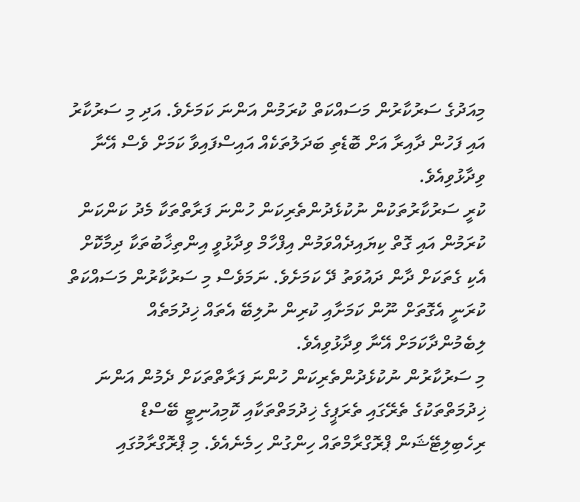މިއަދުގެ ސަރުކާރުން މަސައްކަތް ކުރަމުން އަންނަ ކަމަށެވެ. އަދި މި ސަރުކާރު އައި ފަހުން ދާއިރާ އަށް ބޮޑެތި ބަދަލުތަކެއް އައިސްފައިވާ ކަމަށް ވެސް އޭނާ ވިދާޅުވިއެވެ.
ކުރީ ސަރުކާރުތަކުން ނުކުޅެދުންތެރިކަން ހުންނަ ފަރާތްތަކާ މެދު ކަންކަން ކުރަމުން އައި ގޮތް ކިޔައިދެއްވަމުން އިފްހާމް ވިދާޅުވީ އިންތިޚާބުތަކާ ދިމާކޮށް އެކި ގެތަކަށް ދާން ދައުވަތު ދޭ ކަމަށެވެ. ނަމަވެސް މި ސަރުކާރުން މަސައްކަތް ކުރަނީ އެގޮތަށް ނޫން ކަމަށާއި ކުރިން ނުލިބޭ އެތައް ޚިދުމަތެއް ލިބެމުންދާކަމަށް އޭނާ ވިދާޅުވިއެވެ.
މި ސަރުކާރުން ނުކުޅެދުންތެރިކަން ހުންނަ ފަރާތްތަކަށް ދެމުން އަންނަ ޚިދުމަތްތަކުގެ ތެރޭގައި ތެރަޕީގެ ޚިދުމަތްތަކާއި ކޮމިއުނިޓީ ބޭސްޑް ރިހެބިލިޓޭޝަން ޕްރޮގްރާމްތައް ހިންގުން ހިމެނެއެވެ. މި ޕްރޮގްރާމުގައި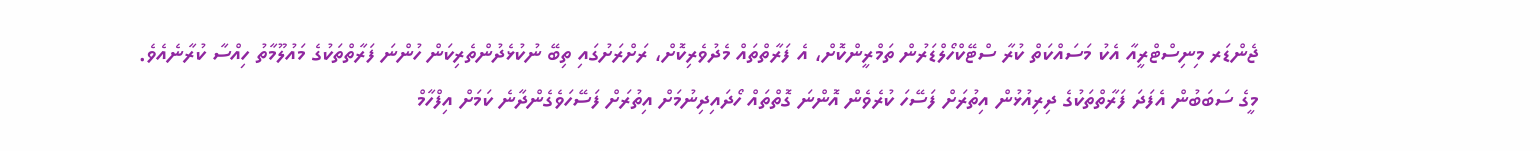ޖެންޑަރ މިނިސްޓްރީއާ އެކު މަސައްކަތް ކުރާ ސްޓޭކްހޯލްޑަރުން ތަމްރީންކޮށް، އެ ފަރާތްތައް މެދުވެރިކޮށް، ރަށްރަށުގައި ތިބޭ ނުކުޅެދުންތެރިކަން ހުންނަ ފަރާތްތަކުގެ މައުލޫމާތު ހިއްސާ ކުރާނެއެވެ. މީގެ ސަބަބުން އެފަދަ ފަރާތްތަކުގެ ދިރިއުޅުން އިތުރަށް ފަސޭހަ ކުރެވެން އޮންނަ ގޮތްތައް ހޯދައިދިނުމަށް އިތުރަށް ފަސޭހަވެގެންދާނެ ކަމަށް އިފްހާމް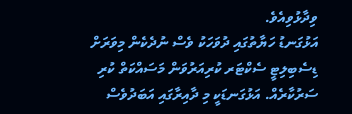ވިދާޅުވިއެވެ.
އަޅުގަނޑު ހަޔާތުގައި ދުވަހަކު ވެސް ނުދެކެން މިވަރަށް ޑިސެބިލިޓީ ސެކްޓަރ ކުރިއަރުވަން މަސައްކަތް ކުރި ސަރުކާރެއް. އަޅުގަނޑަކީ މި ދާއިރާގައި އަބަދުވެސް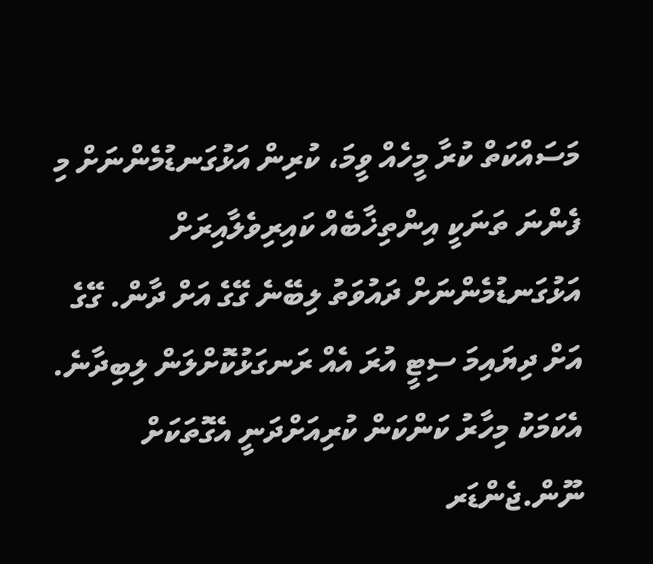މަސައްކަތް ކުރާ މީހެއް ވީމަ، ކުރިން އަޅުގަނޑުމެންނަށް މި ފެންނަ ތަނަކީ އިންތިޚާބެއް ކައިރިވެލާއިރަށް އަޅުގަނޑުމެންނަށް ދައުވަތު ލިބޭނެ ގޭގެ އަށް ދާން. ގޭގެ އަށް ދިޔައިމަ ސިޓީ އުރަ އެއް ރަނގަޅުކޮށްލަން ލިބިދާނެ. އެކަމަކު މިހާރު ކަންކަން ކުރިއަށްދަނީ އެގޮތަކަށް ނޫން.ޖެންޑަރ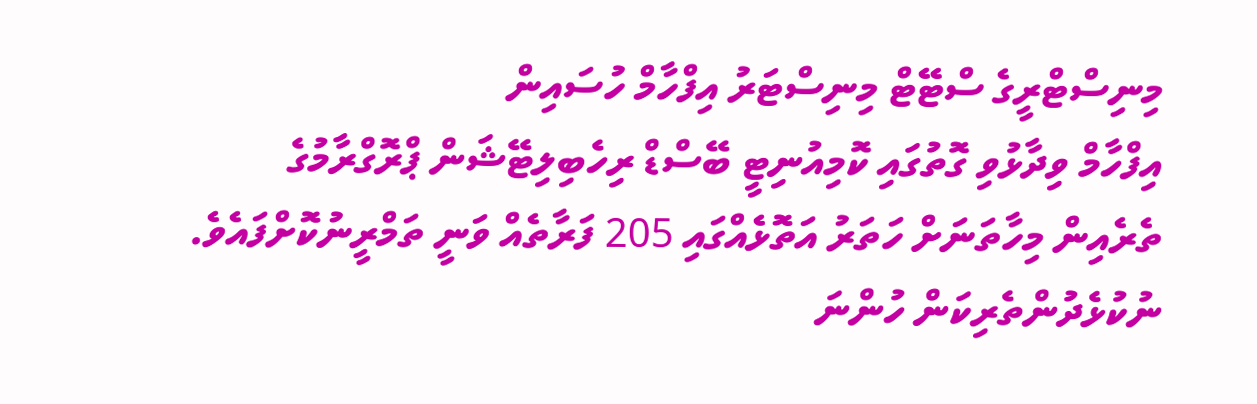މިނިސްޓްރީގެ ސްޓޭޓް މިނިސްޓަރު އިފްހާމް ހުސައިން
އިފްހާމް ވިދާޅުވި ގޮތުގައި ކޮމިއުނިޓީ ބޭސްޑް ރިހެބިލިޓޭޝަން ޕްރޮގްރާމުގެ ތެރެއިން މިހާތަނަށް ހަތަރު އަތޮޅެއްގައި 205 ފަރާތެއް ވަނީ ތަމްރީނުކޮށްފައެވެ.
ނުކުޅެދުންތެރިކަން ހުންނަ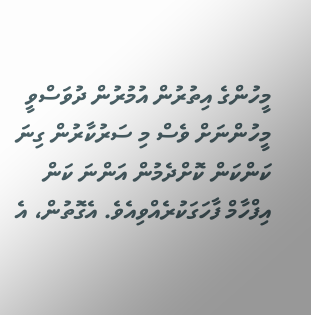މީހުންގެ އިތުރުން އުމުރުން ދުވަސްވީ މީހުންނަށް ވެސް މި ސަރުކާރުން ގިނަ ކަންކަން ކޮށްދެމުން އަންނަ ކަން އިފްހާމް ފާހަގަކުރެއްވިއެވެ. އެގޮތުން، އެ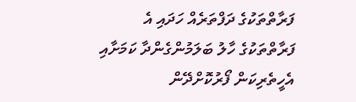ފަރާތްތަކުގެ ދަފްތަރެއް ހަދައި އެ ފަރާތްތަކުގެ ހާލު ބަލަމުންގެންދާ ކަމަށާއި އެހީތެރިކަން ފޯރުކޮށްދޭން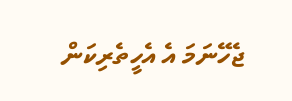ޖެހޭނަމަ އެ އެހީތެރިކަން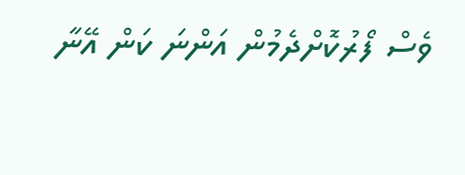ވެސް ފޯރުކޮށްދެމުން އަންނަ ކަން އޭނާ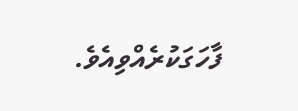ފާހަގަކުރެއްވިއެވެ.